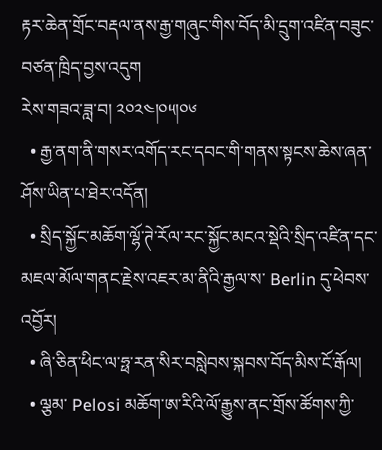རྟར་ཆེན་གྲོང་བརྡལ་ནས་རྒྱ་གཞུང་གིས་བོད་མི་དྲུག་འཛིན་བཟུང་བཙན་ཁྲིད་བྱས་འདུག
རེས་གཟའ་ཟླ་བ། ༢༠༢༤།༠༥།༠༦
  • རྒྱ་ནག་ནི་གསར་འགོད་རང་དབང་གི་གནས་སྟངས་ཆེས་ཞན་ཤོས་ཡིན་པ་ཐེར་འདོན།
  • སྲིད་སྐྱོང་མཆོག་ལྷོ་ཊེ་རོལ་རང་སྐྱོང་མངའ་སྡེའི་སྲིད་འཛིན་དང་མཇལ་མོལ་གནང་རྗེས་འཇར་མ་ནིའི་རྒྱལ་ས་ Berlin དུ་ཕེབས་འབྱོར།
  • ཞི་ཅིན་ཕིང་ལ་ཧྥ་རན་སིར་བསླེབས་སྐབས་བོད་མིས་ངོ་རྒོལ།
  • ལྕམ་ Pelosi མཆོག་ཨ་རིའི་ལོ་རྒྱུས་ནང་གྲོས་ཚོགས་ཀྱི་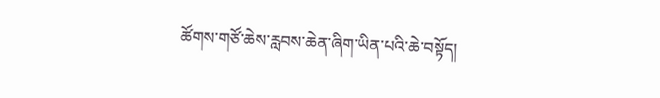ཚོགས་གཙོ་ཆེས་རླབས་ཆེན་ཞིག་ཡིན་པའི་ཆེ་བསྟོད།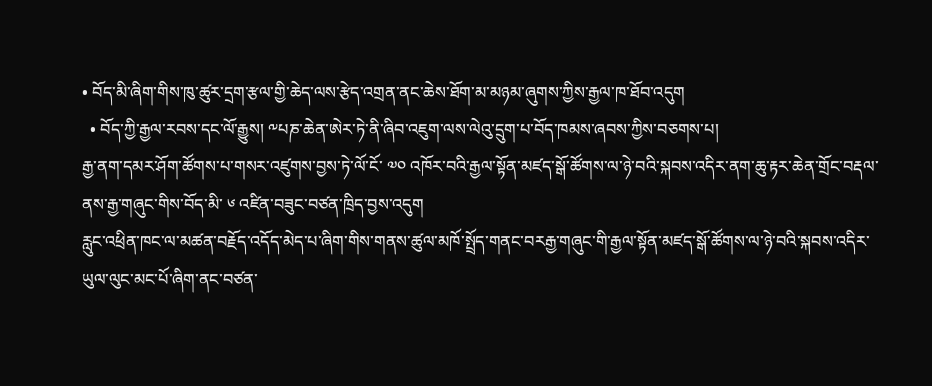• བོད་མི་ཞིག་གིས་ཁུ་ཚུར་དྲག་རྩལ་གྱི་ཆེད་ལས་རྩེད་འགྲན་ནང་ཆེས་ཐོག་མ་མཉམ་ཞུགས་ཀྱིས་རྒྱལ་ཁ་ཐོབ་འདུག
  • བོད་ཀྱི་རྒྱལ་རབས་དང་ལོ་རྒྱུས། ༸པཎ་ཆེན་ཨེར་ཏེ་ནི་ཞིབ་འཇུག་ལས་ལེའུ་དྲུག་པ་བོད་ཁམས་ཞབས་ཀྱིས་བཅགས་པ།
རྒྱ་ནག་དམར་ཤོག་ཚོགས་པ་གསར་འཛུགས་བྱས་ཏེ་ལོ་ངོ་ ༧༠ འཁོར་བའི་རྒྱལ་སྟོན་མཛད་སྒོ་ཚོགས་ལ་ཉེ་བའི་སྐབས་འདིར་ནག་ཆུ་རྟར་ཆེན་གྲོང་བརྡལ་ནས་རྒྱ་གཞུང་གིས་བོད་མི་ ༦ འཛིན་བཟུང་བཙན་ཁྲིད་བྱས་འདུག
རླུང་འཕྲིན་ཁང་ལ་མཚན་བརྗོད་འདོད་མེད་པ་ཞིག་གིས་གནས་ཚུལ་མཁོ་སྤྲོད་གནང་བརརྒྱ་གཞུང་གི་རྒྱལ་སྟོན་མཛད་སྒོ་ཚོགས་ལ་ཉེ་བའི་སྐབས་འདིར་ཡུལ་ལུང་མང་པོ་ཞིག་ནང་བཙན་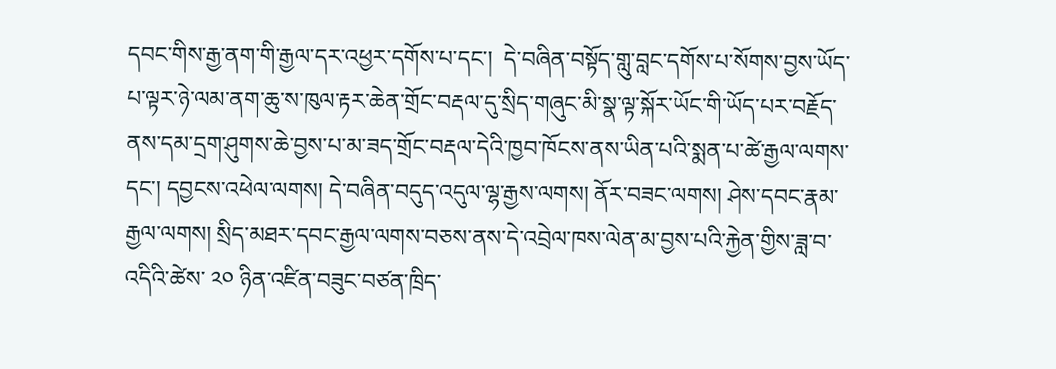དབང་གིས་རྒྱ་ནག་གི་རྒྱལ་དར་འཕྱར་དགོས་པ་དང་།  དེ་བཞིན་བསྟོད་གླུ་བླང་དགོས་པ་སོགས་བྱས་ཡོད་པ་ལྟར་ཉེ་ལམ་ནག་ཆུ་ས་ཁུལ་རྟར་ཆེན་གྲོང་བརྡལ་དུ་སྲིད་གཞུང་མི་སྣ་ལྟ་སྐོར་ཡོང་གི་ཡོད་པར་བརྗོད་ནས་དམ་དྲག་ཤུགས་ཆེ་བྱས་པ་མ་ཟད་གྲོང་བརྡལ་དེའི་ཁྱབ་ཁོངས་ནས་ཡིན་པའི་སྨན་པ་ཚེ་རྒྱལ་ལགས་དང་། དབྱངས་འཕེལ་ལགས། དེ་བཞིན་བདུད་འདུལ་ལྷ་རྒྱས་ལགས། ནོར་བཟང་ལགས། ཤེས་དབང་རྣམ་རྒྱལ་ལགས། སྲིད་མཐར་དབང་རྒྱལ་ལགས་བཅས་ནས་དེ་འབྲེལ་ཁས་ལེན་མ་བྱས་པའི་རྐྱེན་གྱིས་ཟླ་བ་འདིའི་ཚེས་ ༢༠ ཉིན་འཛིན་བཟུང་བཙན་ཁྲིད་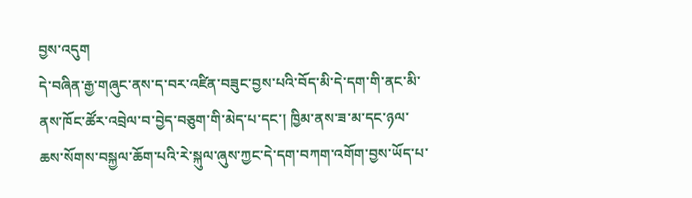བྱས་འདུག
དེ་བཞིན་རྒྱ་གཞུང་ནས་ད་བར་འཛིན་བཟུང་བྱས་པའི་བོད་མི་དེ་དག་གི་ནང་མི་ནས་ཁོང་ཚོར་འབྲེལ་བ་བྱེད་བཅུག་གི་མེད་པ་དང་། ཁྱིམ་ནས་ཟ་མ་དང་ཉལ་ཆས་སོགས་བསྐྱལ་ཆོག་པའི་རེ་སྐུལ་ཞུས་ཀྱང་དེ་དག་བཀག་འགོག་བྱས་ཡོད་པ་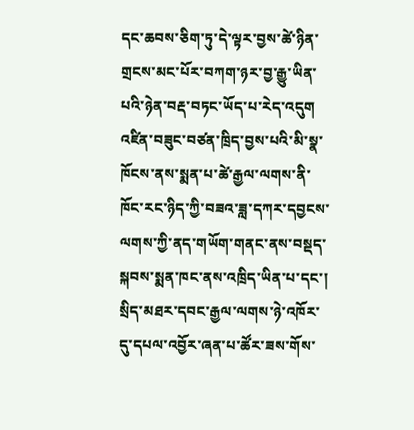དང་ཆབས་ཅིག་ཏུ་དེ་ལྟར་བྱས་ཚེ་ཉིན་གྲངས་མང་པོར་བཀག་ཉར་བྱ་རྒྱུ་ཡིན་པའི་ཉེན་བརྡ་བཏང་ཡོད་པ་རེད་འདུག འཛིན་བཟུང་བཙན་ཁྲིད་བྱས་པའི་མི་སྣ་ཁོངས་ནས་སྨན་པ་ཚེ་རྒྱལ་ལགས་ནི་ཁོང་རང་ཉིད་ཀྱི་བཟའ་ཟླ་དཀར་དབྱངས་ལགས་ཀྱི་ནད་གཡོག་གནང་ནས་བསྡད་སྐབས་སྨན་ཁང་ནས་འཁྲིད་ཡིན་པ་དང་། སྲིད་མཐར་དབང་རྒྱལ་ལགས་ཉེ་འཁོར་དུ་དཔལ་འབྱོར་ཞན་པ་ཚོར་ཟས་གོས་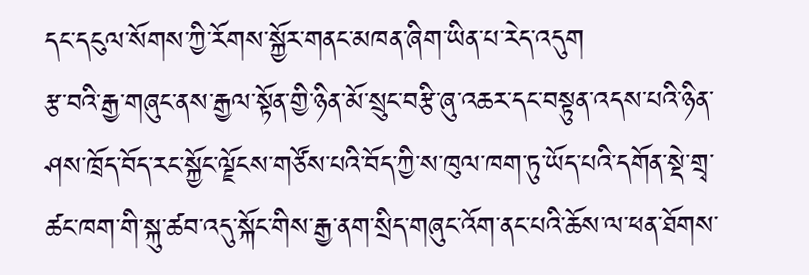དང་དངུལ་སོགས་ཀྱི་རོགས་སྐྱོར་གནང་མཁན་ཞིག་ཡིན་པ་རེད་འདུག
རྩ་བའི་རྒྱ་གཞུང་ནས་རྒྱལ་སྟོན་གྱི་ཉིན་མོ་སྲུང་བརྩི་ཞུ་འཆར་དང་བསྟུན་འདས་པའི་ཉིན་ཤས་ཁྲོད་བོད་རང་སྐྱོང་ལྗོངས་གཙོས་པའི་བོད་ཀྱི་ས་ཁུལ་ཁག་ཏུ་ཡོད་པའི་དགོན་སྡེ་གྲྭ་ཚང་ཁག་གི་སྐུ་ཚབ་འདུ་སྐོང་གིས་རྒྱ་ནག་སྲིད་གཞུང་འོག་ནང་པའི་ཆོས་ལ་ཕན་ཐོགས་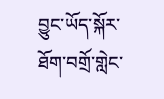བྱུང་ཡོད་སྐོར་ཐོག་བགྲོ་གླེང་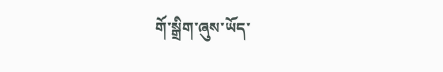གོ་སྒྲིག་ཞུས་ཡོད་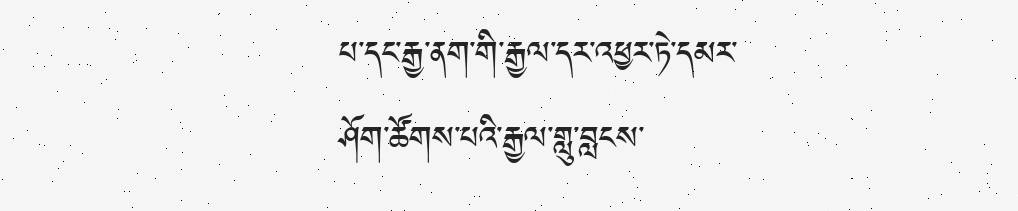པ་དང་རྒྱ་ནག་གི་རྒྱལ་དར་འཕྱར་ཏེ་དམར་ཤོག་ཚོགས་པའི་རྒྱལ་གླུ་བླངས་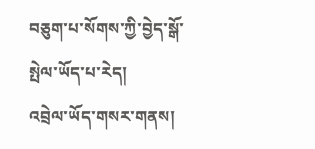བཅུག་པ་སོགས་ཀྱི་བྱེད་སྒོ་སྤེལ་ཡོད་པ་རེད།
འབྲེལ་ཡོད་གསར་གནས།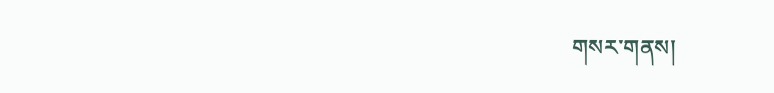གསར་གནས།